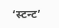‘स्टन्ट’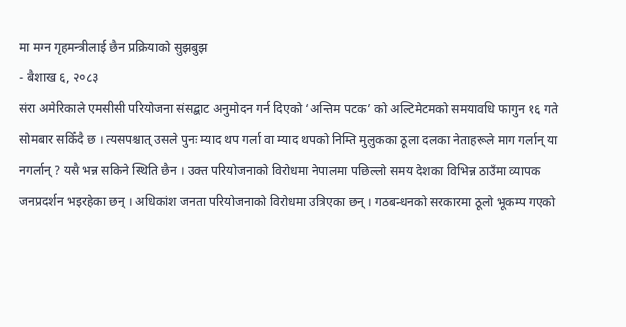मा मग्न गृहमन्त्रीलाई छैन प्रक्रियाको सुझबुझ
- बैशाख ६, २०८३
संरा अमेरिकाले एमसीसी परियोजना संसद्बाट अनुमोदन गर्न दिएको ‘अन्तिम पटक’ को अल्टिमेटमको समयावधि फागुन १६ गते सोमबार सकिँदै छ । त्यसपश्चात् उसले पुनः म्याद थप गर्ला वा म्याद थपको निम्ति मुलुकका ठूला दलका नेताहरूले माग गर्लान् या नगर्लान् ? यसै भन्न सकिने स्थिति छैन । उक्त परियोजनाको विरोधमा नेपालमा पछिल्लो समय देशका विभिन्न ठाउँमा व्यापक जनप्रदर्शन भइरहेका छन् । अधिकांश जनता परियोजनाको विरोधमा उत्रिएका छन् । गठबन्धनको सरकारमा ठूलो भूकम्प गएको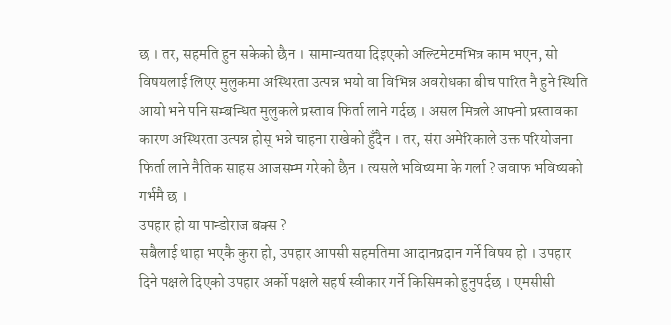छ । तर, सहमति हुन सकेको छैन । सामान्यतया दिइएको अल्टिमेटमभित्र काम भएन, सो विषयलाई लिएर मुलुकमा अस्थिरता उत्पन्न भयो वा विभिन्न अवरोधका बीच पारित नै हुने स्थिति आयो भने पनि सम्बन्धित मुलुकले प्रस्ताव फिर्ता लाने गर्दछ । असल मित्रले आफ्नो प्रस्तावका कारण अस्थिरता उत्पन्न होस् भन्ने चाहना राखेको हुँदैन । तर, संरा अमेरिकाले उक्त परियोजना फिर्ता लाने नैतिक साहस आजसम्म गरेको छैन । त्यसले भविष्यमा के गर्ला ? जवाफ भविष्यको गर्भमै छ ।
उपहार हो या पान्डोराज बक्स ?
सबैलाई थाहा भएकै कुरा हो, उपहार आपसी सहमतिमा आदानप्रदान गर्ने विषय हो । उपहार दिने पक्षले दिएको उपहार अर्को पक्षले सहर्ष स्वीकार गर्ने किसिमको हुनुपर्दछ । एमसीसी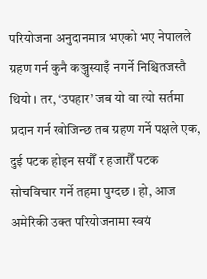परियोजना अनुदानमात्र भएको भए नेपालले ग्रहण गर्न कुनै कञ्जुस्याइँ नगर्ने निश्चितजस्तै थियो । तर, ‘उपहार’ जब यो वा त्यो सर्तमा प्रदान गर्न खोजिन्छ तब ग्रहण गर्ने पक्षले एक, दुई पटक होइन सयौँ र हजारौँ पटक सोचविचार गर्ने तहमा पुग्दछ । हो, आज अमेरिकी उक्त परियोजनामा स्वयं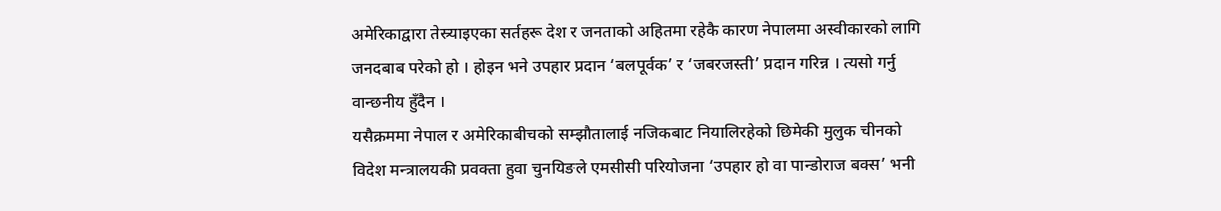अमेरिकाद्वारा तेस्र्याइएका सर्तहरू देश र जनताको अहितमा रहेकै कारण नेपालमा अस्वीकारको लागि जनदबाब परेको हो । होइन भने उपहार प्रदान ‘बलपूर्वक’ र ‘जबरजस्ती’ प्रदान गरिन्न । त्यसो गर्नु वान्छनीय हुँदैन ।
यसैक्रममा नेपाल र अमेरिकाबीचको सम्झौतालाई नजिकबाट नियालिरहेको छिमेकी मुलुक चीनको विदेश मन्त्रालयकी प्रवक्ता हुवा चुनयिङले एमसीसी परियोजना ‘उपहार हो वा पान्डोराज बक्स’ भनी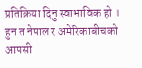प्रतिक्रिया दिनु स्वाभाविक हो । हुन त नेपाल र अमेरिकाबीचको आपसी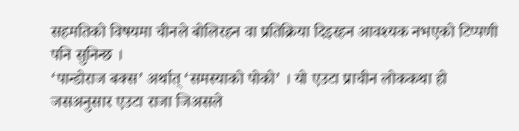सहमतिको विषयमा चीनले बोलिरहन वा प्रतिक्रिया दिइरहन आवश्यक नभएको टिप्पणी पनि सुनिन्छ ।
‘पान्डोराज बक्स’ अर्थात् ‘समस्याको पोको’ । यो एउटा प्राचीन लोककथा हो जसअनुसार एउटा राजा जिअसले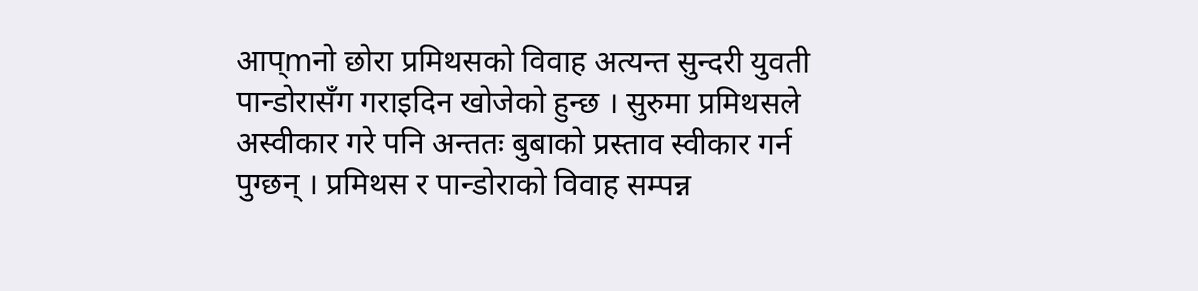आप्mनो छोरा प्रमिथसको विवाह अत्यन्त सुन्दरी युवती पान्डोरासँग गराइदिन खोजेको हुन्छ । सुरुमा प्रमिथसले अस्वीकार गरे पनि अन्ततः बुबाको प्रस्ताव स्वीकार गर्न पुग्छन् । प्रमिथस र पान्डोराको विवाह सम्पन्न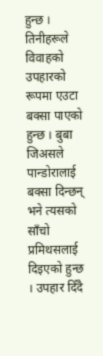हुन्छ । तिनीहरूले विवाहको उपहारको रूपमा एउटा बक्सा पाएको हुन्छ । बुबा जिअसले पान्डोरालाई बक्सा दिन्छन् भने त्यसको साँचो प्रमिथसलाई दिइएको हुन्छ । उपहार दिँदै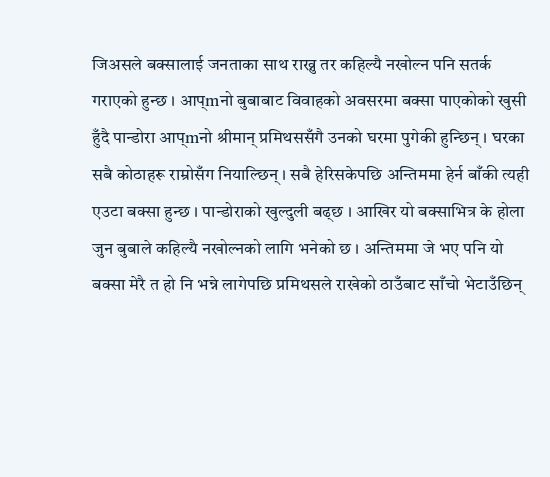जिअसले बक्सालाई जनताका साथ राख्नु तर कहिल्यै नखोल्न पनि सतर्क गराएको हुन्छ । आप्mनो बुबाबाट विवाहको अवसरमा बक्सा पाएकोको खुसी हुँदै पान्डोरा आप्mनो श्रीमान् प्रमिथससँगै उनको घरमा पुगेकी हुन्छिन् । घरका सबै कोठाहरू राम्रोसँग नियाल्छिन् । सबै हेरिसकेपछि अन्तिममा हेर्न बाँकी त्यही एउटा बक्सा हुन्छ । पान्डोराको खुल्दुली बढ्छ । आखिर यो बक्साभित्र के होला जुन बुबाले कहिल्यै नखोल्नको लागि भनेको छ । अन्तिममा जे भए पनि यो बक्सा मेरै त हो नि भन्ने लागेपछि प्रमिथसले राखेको ठाउँबाट साँचो भेटाउँछिन्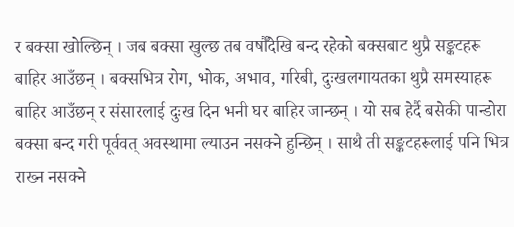र बक्सा खोल्छिन् । जब बक्सा खुल्छ तब वर्षौँदेखि बन्द रहेको बक्सबाट थुप्रै सङ्कटहरू बाहिर आउँछन् । बक्सभित्र रोग, भोक, अभाव, गरिबी, दुःखलगायतका थुप्रै समस्याहरू बाहिर आउँछन् र संसारलाई दुःख दिन भनी घर बाहिर जान्छन् । यो सब हेर्दै बसेकी पान्डोरा बक्सा बन्द गरी पूर्ववत् अवस्थामा ल्याउन नसक्ने हुन्छिन् । साथै ती सङ्कटहरूलाई पनि भित्र राख्न नसक्ने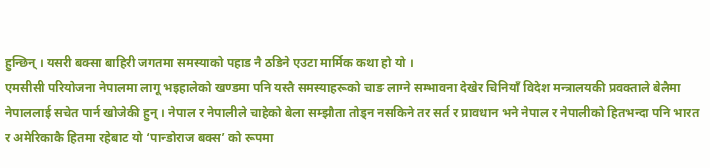हुन्छिन् । यसरी बक्सा बाहिरी जगतमा समस्याको पहाड नै ठडिने एउटा मार्मिक कथा हो यो ।
एमसीसी परियोजना नेपालमा लागू भइहालेको खण्डमा पनि यस्तै समस्याहरूको चाङ लाग्ने सम्भावना देखेर चिनियाँ विदेश मन्त्रालयकी प्रवक्ताले बेलैमा नेपाललाई सचेत पार्न खोजेकी हुन् । नेपाल र नेपालीले चाहेको बेला सम्झौता तोड्न नसकिने तर सर्त र प्रावधान भने नेपाल र नेपालीको हितभन्दा पनि भारत र अमेरिकाकै हितमा रहेबाट यो ‘पान्डोराज बक्स’ को रूपमा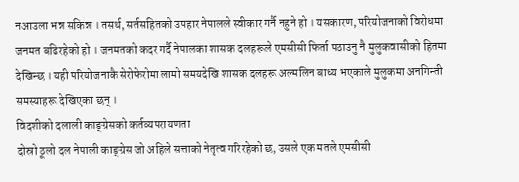नआउला भन्न सकिन्न । तसर्थ, सर्तसहितको उपहार नेपालले स्वीकार गर्नै नहुने हो । यसकारण, परियोजनाको विरोधमा जनमत बढिरहेको हो । जनमतको कदर गर्दै नेपालका शासक दलहरूले एमसीसी फिर्ता पठाउनु नै मुलुकवासीको हितमा देखिन्छ । यही परियोजनाकै सेरोफेरोमा लामो समयदेखि शासक दलहरू अल्मलिन बाध्य भएकाले मुलुकमा अनगिन्ती समस्याहरू देखिएका छन् ।
विदशीको दलाली काङ्ग्रेसको कर्तव्यपरायणता
दोस्रो ठूलो दल नेपाली काङ्ग्रेस जो अहिले सत्ताको नेतृत्व गरिरहेको छ, उसले एक मतले एमसीसी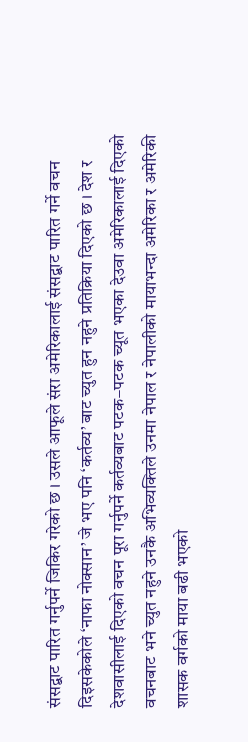संसद्बाट पारित गर्नुपर्ने जिकिर गरेको छ । उसले आफूले संरा अमेरिकालाई संसद्बाट पारित गर्ने वचन दिइसकेकोले ‘नाफा नोक्सान’ जे भए पनि ‘कर्तव्य’ बाट च्युत हुन नहुने प्रतिक्रिया दिएको छ । देश र देशवासीलाई दिएको वचन पूरा गर्नुपर्ने कर्तव्यबाट पटक–पटक च्यूत भएका देउवा अमेरिकालाई दिएको वचनबाट भने च्युत नहुने उनकै अभिव्यक्तिले उनमा नेपाल र नेपालीको मायाभन्दा अमेरिका र अमेरिकी शासक वर्गको माया बढी भएको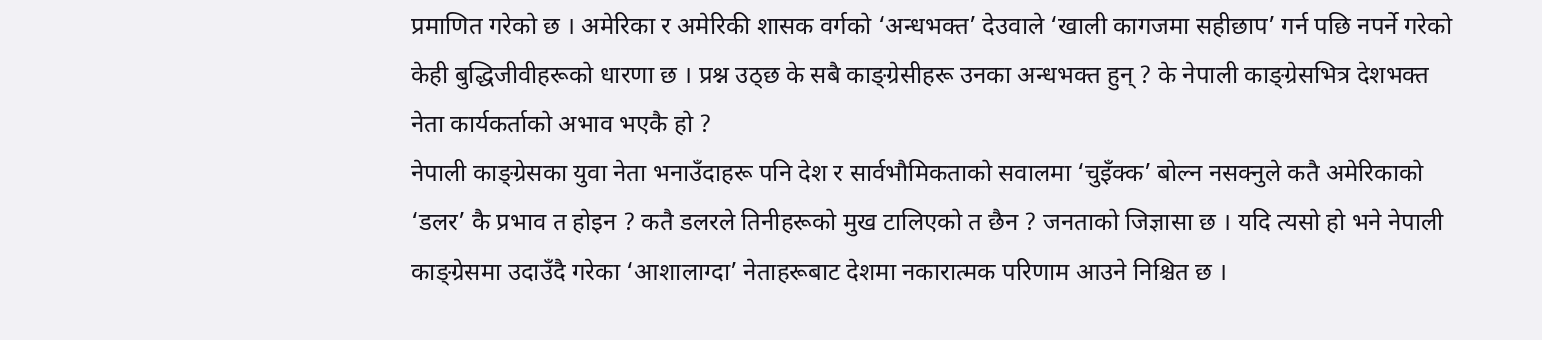प्रमाणित गरेको छ । अमेरिका र अमेरिकी शासक वर्गको ‘अन्धभक्त’ देउवाले ‘खाली कागजमा सहीछाप’ गर्न पछि नपर्ने गरेको केही बुद्धिजीवीहरूको धारणा छ । प्रश्न उठ्छ के सबै काङ्ग्रेसीहरू उनका अन्धभक्त हुन् ? के नेपाली काङ्ग्रेसभित्र देशभक्त नेता कार्यकर्ताको अभाव भएकै हो ?
नेपाली काङ्ग्रेसका युवा नेता भनाउँदाहरू पनि देश र सार्वभौमिकताको सवालमा ‘चुइँक्क’ बोल्न नसक्नुले कतै अमेरिकाको ‘डलर’ कै प्रभाव त होइन ? कतै डलरले तिनीहरूको मुख टालिएको त छैन ? जनताको जिज्ञासा छ । यदि त्यसो हो भने नेपाली काङ्ग्रेसमा उदाउँदै गरेका ‘आशालाग्दा’ नेताहरूबाट देशमा नकारात्मक परिणाम आउने निश्चित छ ।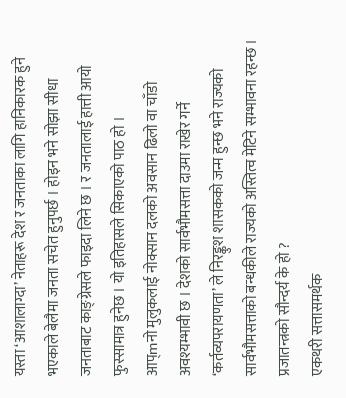यस्ता ‘आशालाग्दा’ नेताहरू देश र जनताका लागि हानिकारक हुने भएकाले बेलैमा जनता सचेत हुनुपर्छ । होइन भने सोझा सीधा जनताबाट काङ्ग्रेसले फाइदा लिने छ । र जनतालाई हात्ती आयो फुस्सामात्र हुनेछ । यो इतिहासले सिकाएको पाठ हो ।
आप्mनो मुलुकलाई नोक्सान दलको अवसान ढिलो वा चाँडो अवश्यम्भावी छ । देशको सार्वभौमसत्ता दाउमा राखेर गर्ने ‘कर्तव्यपरायणता’ ले निरङ्कुश शासकको जन्म हुन्छ भने राज्यको सार्वभौमसत्ताको बन्धकीले राज्यको अस्तित्व मेटिने सम्भावना रहन्छ ।
प्रजातन्त्रको सौन्दर्य के हो ?
एकथरी सत्तासमर्थक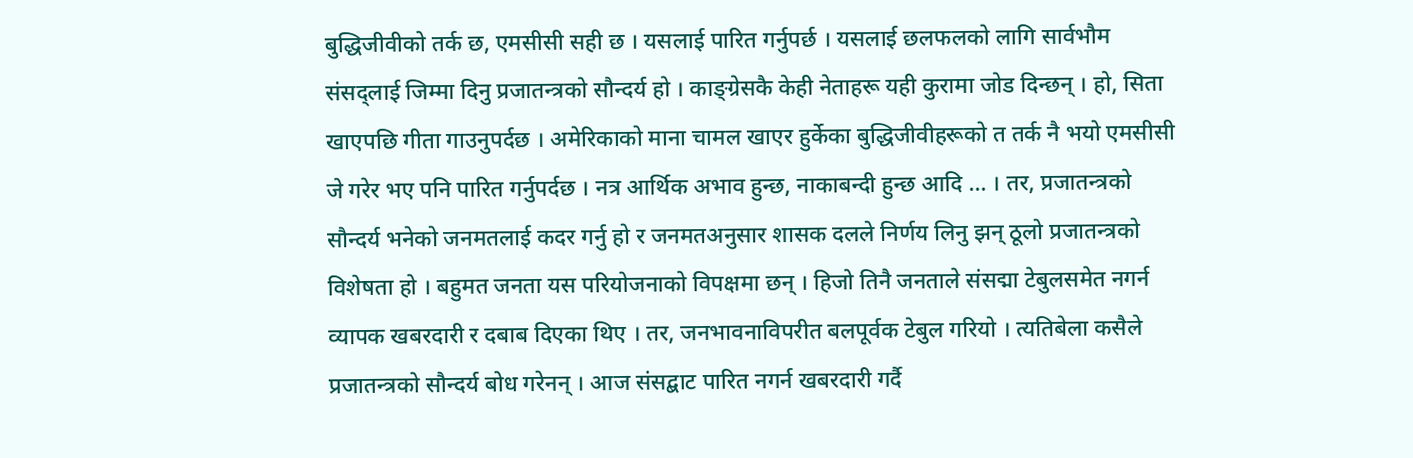बुद्धिजीवीको तर्क छ, एमसीसी सही छ । यसलाई पारित गर्नुपर्छ । यसलाई छलफलको लागि सार्वभौम संसद्लाई जिम्मा दिनु प्रजातन्त्रको सौन्दर्य हो । काङ्ग्रेसकै केही नेताहरू यही कुरामा जोड दिन्छन् । हो, सिता खाएपछि गीता गाउनुपर्दछ । अमेरिकाको माना चामल खाएर हुर्केका बुद्धिजीवीहरूको त तर्क नै भयो एमसीसी जे गरेर भए पनि पारित गर्नुपर्दछ । नत्र आर्थिक अभाव हुन्छ, नाकाबन्दी हुन्छ आदि … । तर, प्रजातन्त्रको सौन्दर्य भनेको जनमतलाई कदर गर्नु हो र जनमतअनुसार शासक दलले निर्णय लिनु झन् ठूलो प्रजातन्त्रको विशेषता हो । बहुमत जनता यस परियोजनाको विपक्षमा छन् । हिजो तिनै जनताले संसद्मा टेबुलसमेत नगर्न व्यापक खबरदारी र दबाब दिएका थिए । तर, जनभावनाविपरीत बलपूर्वक टेबुल गरियो । त्यतिबेला कसैले प्रजातन्त्रको सौन्दर्य बोध गरेनन् । आज संसद्बाट पारित नगर्न खबरदारी गर्दै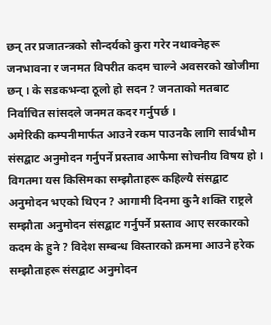छन् तर प्रजातन्त्रको सौन्दर्यको कुरा गरेर नथाक्नेहरू जनभावना र जनमत विपरीत कदम चाल्ने अवसरको खोजीमा छन् । के सडकभन्दा ठूलो हो सदन ? जनताको मतबाट निर्वाचित सांसदले जनमत कदर गर्नुपर्छ ।
अमेरिकी कम्पनीमार्फत आउने रकम पाउनकै लागि सार्वभौम संसद्बाट अनुमोदन गर्नुपर्ने प्रस्ताव आफैमा सोचनीय विषय हो । विगतमा यस किसिमका सम्झौताहरू कहिल्यै संसद्बाट अनुमोदन भएको थिएन ? आगामी दिनमा कुनै शक्ति राष्ट्रले सम्झौता अनुमोदन संसद्बाट गर्नुपर्ने प्रस्ताव आए सरकारको कदम के हुने ? विदेश सम्बन्ध विस्तारको क्रममा आउने हरेक सम्झौताहरू संसद्बाट अनुमोदन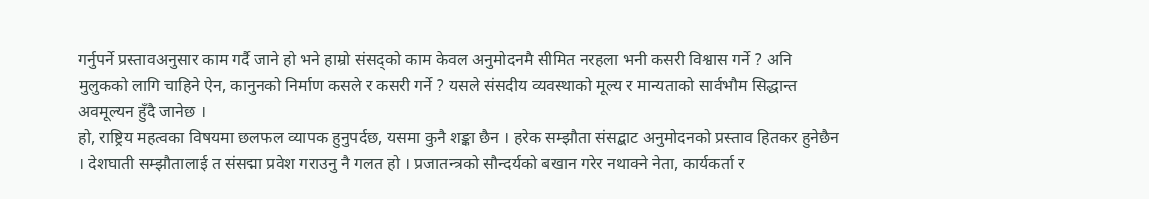गर्नुपर्ने प्रस्तावअनुसार काम गर्दै जाने हो भने हाम्रो संसद्को काम केवल अनुमोदनमै सीमित नरहला भनी कसरी विश्वास गर्ने ? अनि मुलुकको लागि चाहिने ऐन, कानुनको निर्माण कसले र कसरी गर्ने ? यसले संसदीय व्यवस्थाको मूल्य र मान्यताको सार्वभौम सिद्धान्त अवमूल्यन हुँदै जानेछ ।
हो, राष्ट्रिय महत्वका विषयमा छलफल व्यापक हुनुपर्दछ, यसमा कुनै शङ्का छैन । हरेक सम्झौता संसद्बाट अनुमोदनको प्रस्ताव हितकर हुनेछैन । देशघाती सम्झौतालाई त संसद्मा प्रवेश गराउनु नै गलत हो । प्रजातन्त्रको सौन्दर्यको बखान गरेर नथाक्ने नेता, कार्यकर्ता र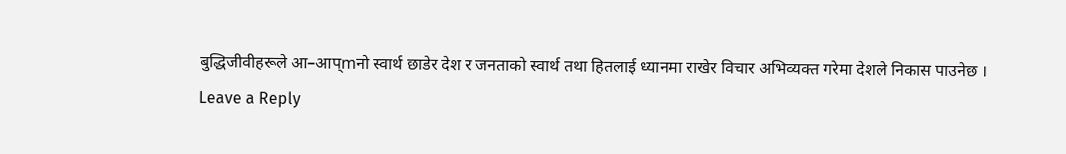बुद्धिजीवीहरूले आ–आप्mनो स्वार्थ छाडेर देश र जनताको स्वार्थ तथा हितलाई ध्यानमा राखेर विचार अभिव्यक्त गरेमा देशले निकास पाउनेछ ।
Leave a Reply